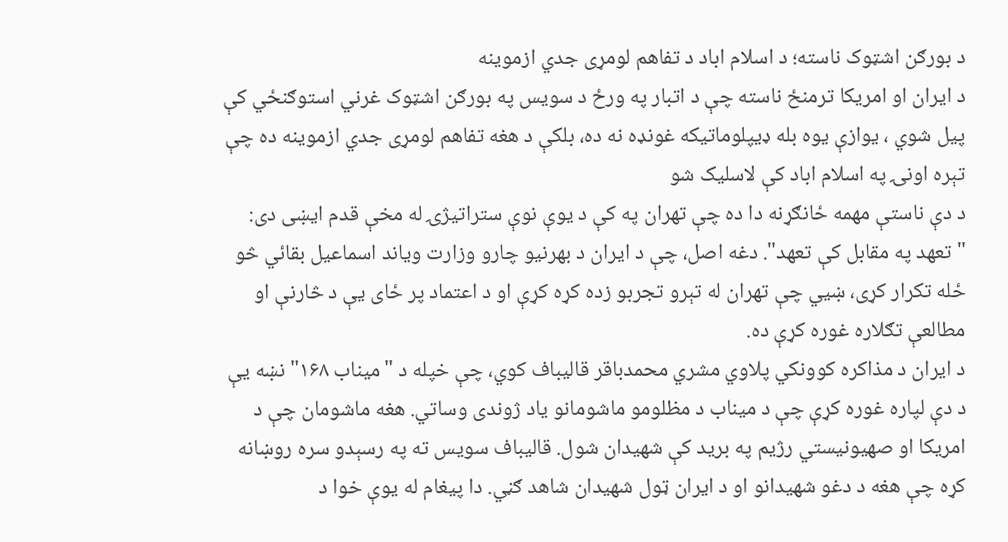د بورګن اشټوک ناسته؛ د اسلام اباد د تفاهم لومړی جدي ازموینه
د ایران او امریکا ترمنځ ناسته چې د اتبار په ورځ د سویس په بورګن اشټوک غرني استوګنځي کې پیل شوي ، یوازې یوه بله ډیپلوماتیکه غونډه نه ده، بلکې د هغه تفاهم لومړی جدي ازموینه ده چې تېره اونۍ په اسلام اباد کې لاسلیک شو
د دې ناستې مهمه ځانګړنه دا ده چې تهران په کې د یوې نوې ستراتیژۍ له مخې قدم ایښی دی: "تعهد په مقابل کې تعهد". دغه اصل، چې د ایران د بهرنیو چارو وزارت ویاند اسماعیل بقائي څو ځله تکرار کړی، ښيي چې تهران له تېرو تجربو زده کړه کړې او د اعتماد پر ځای یې د څارنې او مطالعې تګلاره غوره کړې ده.
د ایران د مذاکره کوونکي پلاوي مشري محمدباقر قالیباف کوي، چې خپله د "میناب ۱۶۸" نښه یې د دې لپاره غوره کړې چې د میناب د مظلومو ماشومانو یاد ژوندی وساتي. هغه ماشومان چې د امریکا او صهیونیستي رژیم په برید کې شهیدان شول. قالیباف سویس ته په رسېدو سره روښانه کړه چې هغه د دغو شهیدانو او د ایران ټول شهیدان شاهد ګڼي. دا پیغام له یوې خوا د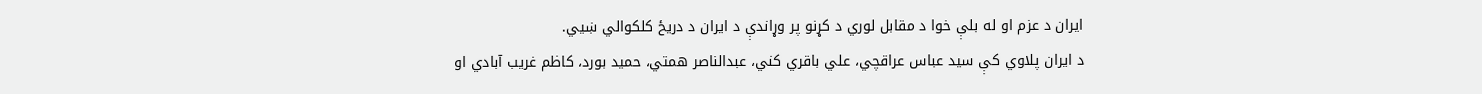ایران د عزم او له بلې خوا د مقابل لوري د کړنو پر وړاندې د ایران د دریځ کلکوالي ښيي.
د ایران پلاوي کې سید عباس عراقچي، علي باقري کني، عبدالناصر همتي، حمید بورد، کاظم غریب آبادي او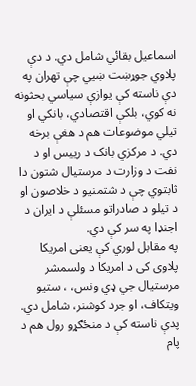اسماعیل بقائي شامل دي. د دې پلاوي جوړښت ښيي چې تهران په دې ناسته کې یوازې سیاسي بحثونه نه کوي، بلکې اقتصادي، بانکي او تیلي موضوعات هم د هغې برخه دي. د مرکزي بانک د رییس او د نفت د وزارت د مرستیال شتون دا ثابتوي چې د شتمنیو د خلاصون او د تیلو د صادراتو مسئلې د ایران د اجنډا په سر کې دي.
په مقابل لوري کې یعنی امریکا پلاوی کی د امریکا د ولسمشر مرستیال جي ډي ونس، ، ستیو ویتکاف، او جرد کوشنر، شامل دي.
پدې ناسته کې د منځګړو رول هم د پام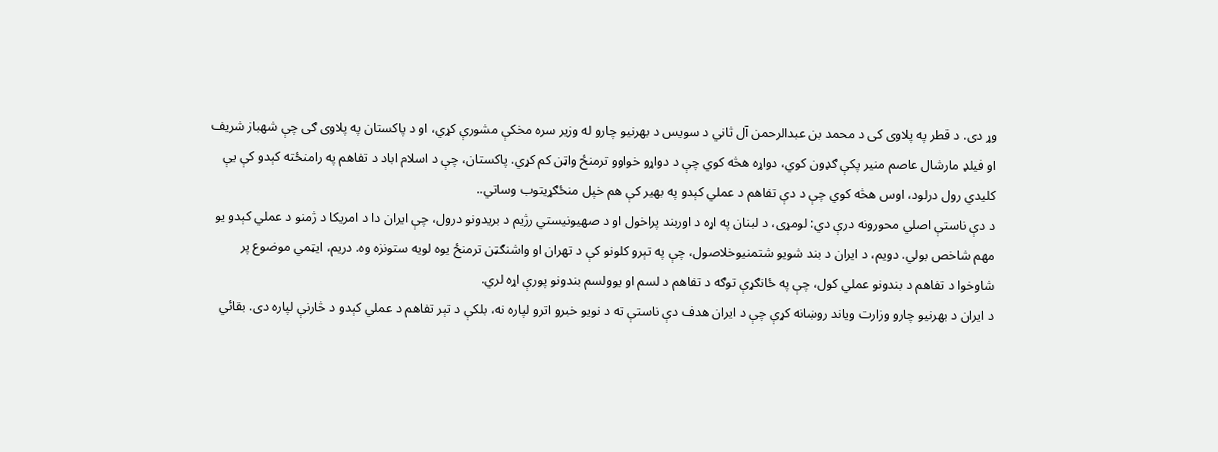وړ دی. د قطر په پلاوی کی د محمد بن عبدالرحمن آل ثاني د سویس د بهرنیو چارو له وزیر سره مخکې مشورې کړي، او د پاکستان په پلاوی ګی چې شهباز شریف او فیلډ مارشال عاصم منیر پکې ګډون کوي، دواړه هڅه کوي چې د دواړو خواوو ترمنځ واټن کم کړي. پاکستان، چې د اسلام اباد د تفاهم په رامنځته کېدو کې یې کلیدي رول درلود، اوس هڅه کوي چې د دې تفاهم د عملي کېدو په بهیر کې هم خپل منځګړیتوب وساتي..
د دې ناستې اصلي محورونه درې دي: لومړی، د لبنان په اړه د اوربند پراخول او د صهیونیستي رژیم د بریدونو درول، چې ایران دا د امریکا د ژمنو د عملي کېدو یو مهم شاخص بولي. دویم، د ایران د بند شویو شتمنیوخلاصول، چې په تېرو کلونو کې د تهران او واشنګټن ترمنځ یوه لویه ستونزه وه. دریم، ایټمي موضوع پر شاوخوا د تفاهم د بندونو عملي کول، چې په ځانګړې توګه د تفاهم د لسم او یوولسم بندونو پورې اړه لري.
د ایران د بهرنیو چارو وزارت ویاند روښانه کړې چې د ایران هدف دې ناستې ته د نویو خبرو اترو لپاره نه، بلکې د تېر تفاهم د عملي کېدو د څارنې لپاره دی. بقائي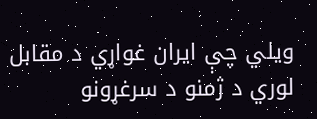ویلي چې ایران غواړي د مقابل لوري د ژمنو د سرغړونو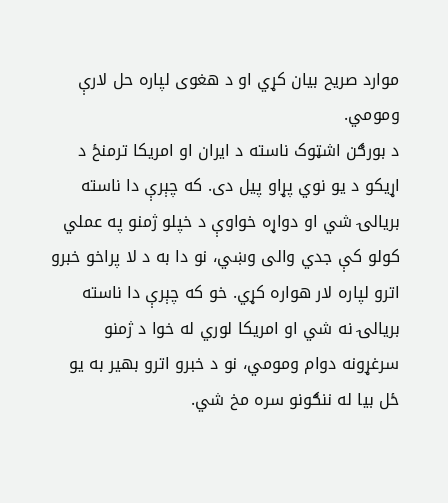موارد صریح بیان کړي او د هغوی لپاره حل لارې ومومي.
د بورګن اشټوک ناسته د ایران او امریکا ترمنځ د اړیکو د یو نوي پړاو پیل دی. که چېرې دا ناسته بریالۍ شي او دواړه خواوې د خپلو ژمنو په عملي کولو کې جدي والی وښي، نو دا به د لا پراخو خبرو اترو لپاره لار هواره کړي. خو که چېرې دا ناسته بریالۍ نه شي او امریکا لوري له خوا د ژمنو سرغړونه دوام ومومي، نو د خبرو اترو بهیر به یو ځل بیا له ننګونو سره مخ شي.